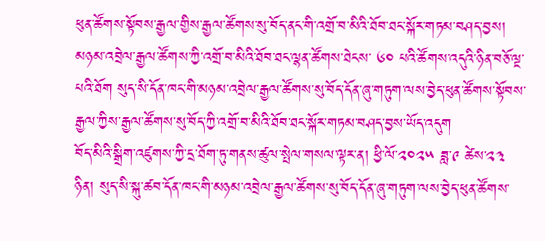ཕུན་ཚོགས་སྟོབས་རྒྱལ་གྱིས་རྒྱལ་ཚོགས་སུ་བོད་ནང་གི་འགྲོ་བ་མིའི་ཐོབ་ཐང་སྐོར་གཏམ་བཤད་བྱས།
མཉམ་འབྲེལ་རྒྱལ་ཚོགས་ཀྱི་འགྲོ་བ་མིའི་ཐོབ་ཐང་ལྷན་ཚོགས་ཐེངས་ ༦༠ པའི་ཚོགས་འདུའི་ཉིན་བཅོ་ལྔ་པའི་ཐོག སུད་སི་དོན་ཁང་གི་མཉམ་འབྲེལ་རྒྱལ་ཚོགས་སུ་བོད་དོན་ཞུ་གཏུག་ལས་བྱེད་ཕུན་ཚོགས་སྟོབས་རྒྱལ་ཀྱིས་རྒྱལ་ཚོགས་སུ་བོད་ཀྱི་འགྲོ་བ་མིའི་ཐོབ་ཐང་སྐོར་གཏམ་བཤད་བྱས་ཡོད་འདུག
བོད་མིའི་སྒྲིག་འཛུགས་ཀྱི་དྲ་ཐོག་ཏུ་གནས་ཚུལ་སྤེལ་གསལ་ལྟར་ན། ཕྱི་ལོ་༢༠༢༥ ཟླ་༩ ཚེས་༢༣ ཉིན། སུད་སི་སྐུ་ཚབ་དོན་ཁང་གི་མཉམ་འབྲེལ་རྒྱལ་ཚོགས་སུ་བོད་དོན་ཞུ་གཏུག་ལས་བྱེད་ཕུན་ཚོགས་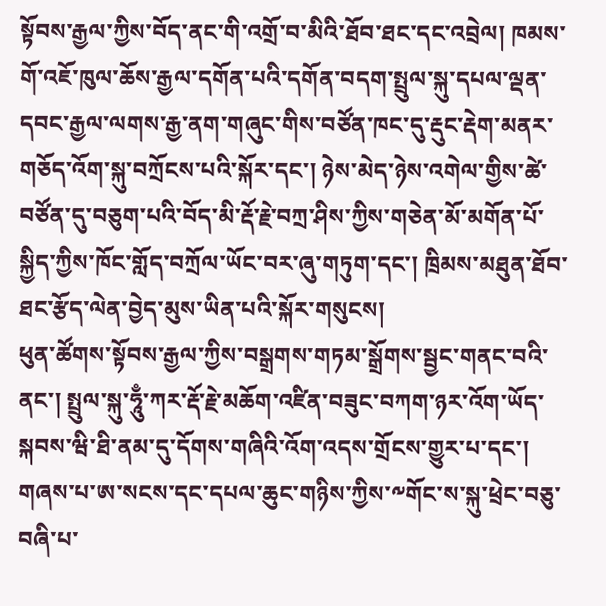སྟོབས་རྒྱལ་ཀྱིས་བོད་ནང་གི་འགྲོ་བ་མིའི་ཐོབ་ཐང་དང་འབྲེལ། ཁམས་གོ་འཇོ་ཁུལ་ཆོས་རྒྱལ་དགོན་པའི་དགོན་བདག་སྤྲུལ་སྐུ་དཔལ་ལྡན་དབང་རྒྱལ་ལགས་རྒྱ་ནག་གཞུང་གིས་བཙོན་ཁང་དུ་རྡུང་རྡེག་མནར་གཅོད་འོག་སྐུ་བཀྲོངས་པའི་སྐོར་དང་། ཉེས་མེད་ཉེས་འགེལ་གྱིས་ཚེ་བཙོན་དུ་བཅུག་པའི་བོད་མི་རྡོ་རྗེ་བཀྲ་ཤིས་ཀྱིས་གཅེན་མོ་མགོན་པོ་སྐྱིད་ཀྱིས་ཁོང་གློད་བཀྲོལ་ཡོང་བར་ཞུ་གཏུག་དང་། ཁྲིམས་མཐུན་ཐོབ་ཐང་རྩོད་ལེན་བྱེད་མུས་ཡིན་པའི་སྐོར་གསུངས།
ཕུན་ཚོགས་སྟོབས་རྒྱལ་ཀྱིས་བསྒྲགས་གཏམ་སྒྲོགས་སྦྱང་གནང་བའི་ནང་། སྤྲུལ་སྐུ་ཧཱུྃ་ཀར་རྡོ་རྗེ་མཆོག་འཛིན་བཟུང་བཀག་ཉར་འོག་ཡོད་སྐབས་ཝི་ཐི་ནམ་དུ་དོགས་གཞིའི་འོག་འདས་གྲོངས་གྱུར་པ་དང་། གཞས་པ་ཨ་སངས་དང་དཔལ་ཆུང་གཉིས་ཀྱིས་༸གོང་ས་སྐུ་ཕྲེང་བཅུ་བཞི་པ་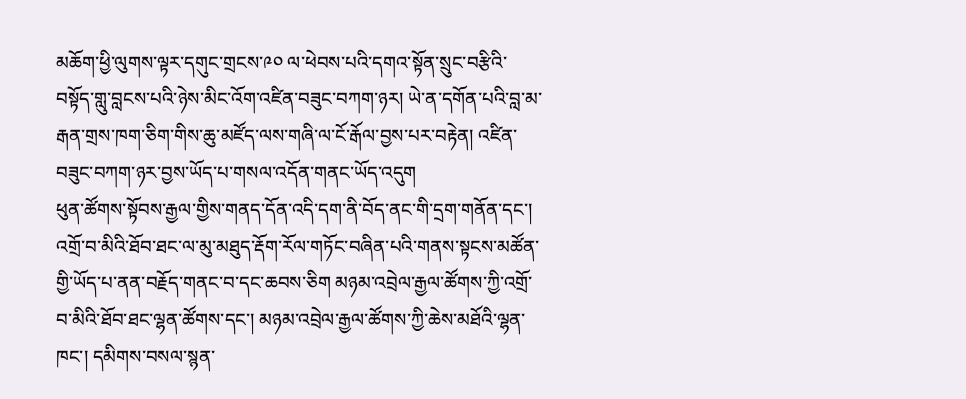མཆོག་ཕྱི་ལུགས་ལྟར་དགུང་གྲངས་༩༠ ལ་ཕེབས་པའི་དགའ་སྟོན་སྲུང་བརྩིའི་བསྟོད་གླུ་བླངས་པའི་ཉེས་མིང་འོག་འཛིན་བཟུང་བཀག་ཉར། ཡེ་ན་དགོན་པའི་བླ་མ་རྒན་གྲས་ཁག་ཅིག་གིས་ཆུ་མཛོད་ལས་གཞི་ལ་ངོ་རྒོལ་བྱས་པར་བརྟེན། འཛིན་བཟུང་བཀག་ཉར་བྱས་ཡོད་པ་གསལ་འདོན་གནང་ཡོད་འདུག
ཕུན་ཚོགས་སྟོབས་རྒྱལ་གྱིས་གནད་དོན་འདི་དག་ནི་བོད་ནང་གི་དྲག་གནོན་དང་། འགྲོ་བ་མིའི་ཐོབ་ཐང་ལ་མུ་མཐུད་རྡོག་རོལ་གཏོང་བཞིན་པའི་གནས་སྟངས་མཚོན་གྱི་ཡོད་པ་ནན་བརྗོད་གནང་བ་དང་ཆབས་ཅིག མཉམ་འབྲེལ་རྒྱལ་ཚོགས་ཀྱི་འགྲོ་བ་མིའི་ཐོབ་ཐང་ལྷན་ཚོགས་དང་། མཉམ་འབྲེལ་རྒྱལ་ཚོགས་ཀྱི་ཆེས་མཐོའི་ལྷན་ཁང་། དམིགས་བསལ་སྙན་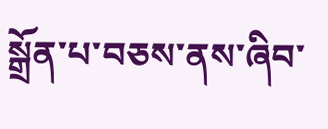སྒྲོན་པ་བཅས་ནས་ཞིབ་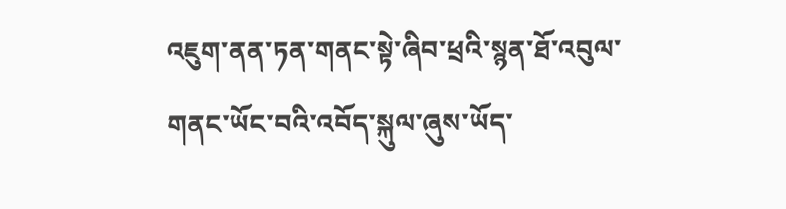འཇུག་ནན་ཏན་གནང་སྟེ་ཞིབ་ཕྲའི་སྙན་ཐོ་འབུལ་གནང་ཡོང་བའི་འབོད་སྐུལ་ཞུས་ཡོད་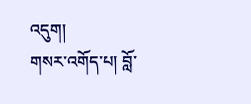འདུག།
གསར་འགོད་པ། བློ་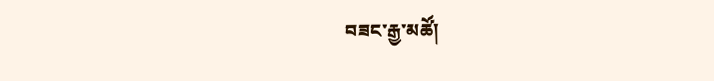བཟང་རྒྱ་མཚོ།